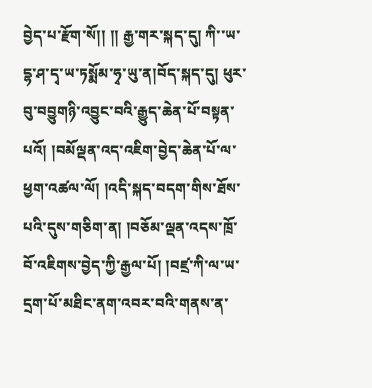བྱེད་པ་རྫོག་སོ།། །། རྒྱ་གར་སྐད་དུ། ཀི་་ཡ་དྷ་ཤ་དྭ་ཡ་ཏསྨོམ་ཧྭ་ཡུ་ན།བོད་སྐད་དུ། ཕུར་བུ་བབྱུགཉི་འབྱུང་བའི་རྒྱུད་ཆེན་པོ་བསྟན་པའོ། །བམོལྡན་འད་འཇིག་བྱེད་ཆེན་པོ་ལ་ཕྱག་འཚལ་ལོ། །འདི་སྐད་བདག་གིས་ཐོས་པའི་དུས་གཅིག་ན། །བཅོམ་ལྡན་འདས་ཁྲོ་བོ་འཇིགས་བྱེད་ཀྱི་རྒྱལ་པོ། །བཛྲ་ཀི་ལ་ཡ་དྲག་པོ་མཐིང་ནག་འབར་བའི་གནས་ན་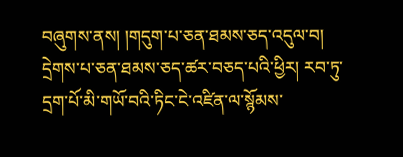བཞུགས་ནས། །གདུག་པ་ཅན་ཐམས་ཅད་འདུལ་བ། དྲེགས་པ་ཅན་ཐམས་ཅད་ཚར་བཅད་པའི་ཕྱིར། རབ་ཏུ་དྲག་པོ་མི་གཡོ་བའི་ཏིང་ངེ་འཛིན་ལ་སྙོམས་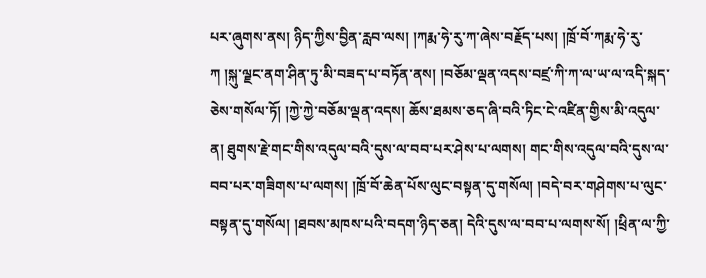པར་ཞུགས་ནས། ཉིད་ཀྱིས་བྱིན་རླབ་ལས། །ཀརྨ་ཧེ་རུ་ཀ་ཞེས་བརྗོད་པས། །ཁྲོ་བོ་ཀརྨ་ཧེ་རུ་ཀ །སྐུ་ལྗང་ནག་ཤིན་ཏུ་མི་བཟད་པ་བཏོན་ནས། །བཅོམ་ལྡན་འདས་བཛྲ་ཀི་ཀ་ལ་ཡ་ལ་འདི་སྐད་ཅེས་གསོལ་ཏོ། །ཀྱེ་ཀྱེ་བཅོམ་ལྡན་འདས། ཆོས་ཐམས་ཅད་ཞི་བའི་ཏིང་ངེ་འཛིན་གྱིས་མི་འདུལ་ན། ཐུགས་རྗེ་གང་གིས་འདུལ་བའི་དུས་ལ་བབ་པར་ཤེས་པ་ལགས། གང་གིས་འདུལ་བའི་དུས་ལ་བབ་པར་གཟིགས་པ་ལགས། །ཁྲོ་བོ་ཆེན་པོས་ལུང་བསྟན་དུ་གསོལ། །བདེ་བར་གཤེགས་པ་ལུང་བསྟན་དུ་གསོལ། །ཐབས་མཁས་པའི་བདག་ཉིད་ཅན། དེའི་དུས་ལ་བབ་པ་ལགས་སོ། །ཕྲིན་ལ་ཀྱི་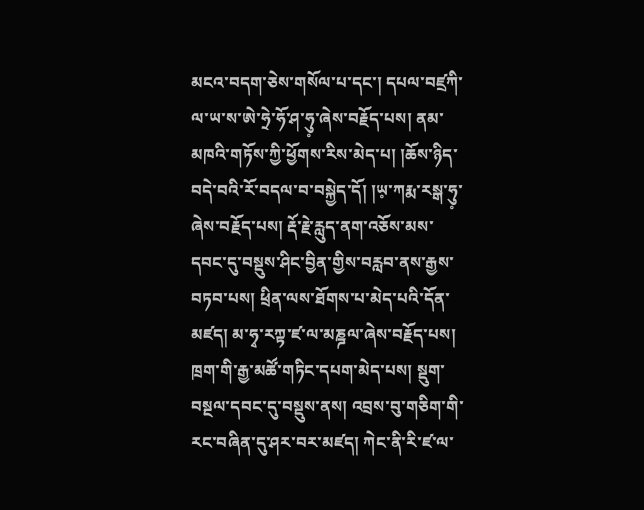མངའ་བདག་ཅེས་གསོལ་པ་དང་། དཔལ་བཛྲཀི་ལ་ཡ་ས་ཨེ་ཧྲེ་ཧོ་ཤ་ཧུ༷་ཞེས་བརྗོད་པས། ནམ་མཁའི་གཏོས་ཀྱི་ཕྱོགས་རིས་མེད་པ། །ཆོས་ཉིད་བདེ་བའི་རོ་བདལ་བ་བསྐྱེད་དོ། །ཡ༷་ཀརྨ་རསྒ་ཧུ༷་ཞེས་བརྗོད་པས། རྡོ་རྗེ་རླུད་ནག་འཅོས་མས་དབང་དུ་བསྡུས་ཤིང་བྱིན་གྱིས་བརླབ་ནས་རྒྱས་བཏབ་པས། ཕྲིན་ལས་ཐོགས་པ་མེད་པའི་དོན་མཛད། མ་ཧྭ་རཀྟ་ཛ་ལ་མཎྜལ་ཞེས་བརྗོད་པས། ཁྲག་གི་རྒྱ་མཚོ་གཏིང་དཔག་མེད་པས། སྡུག་བསྔལ་དབང་དུ་བསྡུས་ནས། འབྲས་བུ་གཅིག་གི་རང་བཞིན་དུ་ཤར་བར་མཛད། ཀེང་ནི་རི་ཛ་ལ་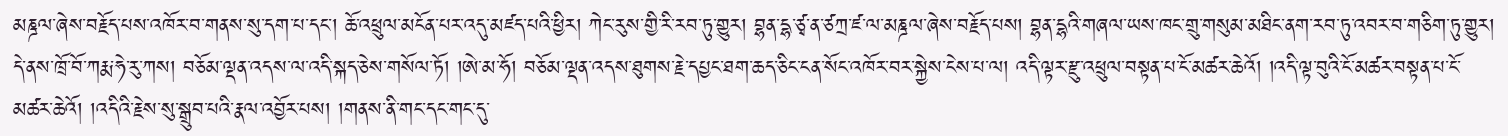མཎྜལ་ཞེས་བརྗོད་པས་འཁོར་བ་གནས་སུ་དག་པ་དང་། ཆོ་འཕྲུལ་མངོན་པར་འདུ་མཛད་པའི་ཕྱིར། ཀེང་རུས་གྱི་རི་རབ་ཏུ་གྱུར། བྷན་དྷ་ཙྭ་ན་ཙཀྲ་ཛ་ལ་མཎྜལ་ཞེས་བརྗོད་པས། བྷན་དྷའི་གཞལ་ཡས་ཁང་གྲུ་གསུམ་མཐིང་ནག་རབ་ཏུ་འབར་བ་གཅིག་ཏུ་གྱུར། དེ་ནས་ཁྲོ་བོ་ཀརྨ་ཧེ་རུ་ཀས། བཅོམ་ལྡན་འདས་ལ་འདི་སྐད་ཅེས་གསོལ་ཏོ། །ཨེ་མ་ཧོ། བཅོམ་ལྡན་འདས་ཐུགས་རྗེ་དཔྱང་ཐག་ཆད་ཅིང་ངན་སོང་འཁོར་བར་སྐྱེས་ངེས་པ་ལ། འདི་ལྟར་རྫུ་འཕྲུལ་བསྟན་པ་ངོ་མཚར་ཆེའོ། །འདི་ལྟ་བུའི་ངོ་མཚར་བསྟན་པ་ངོ་མཚར་ཆེའོ། །འདིའི་རྗེས་སུ་སྒྲུབ་པའི་རྣལ་འབྱོར་པས། །གནས་ནི་གང་དང་གང་དུ་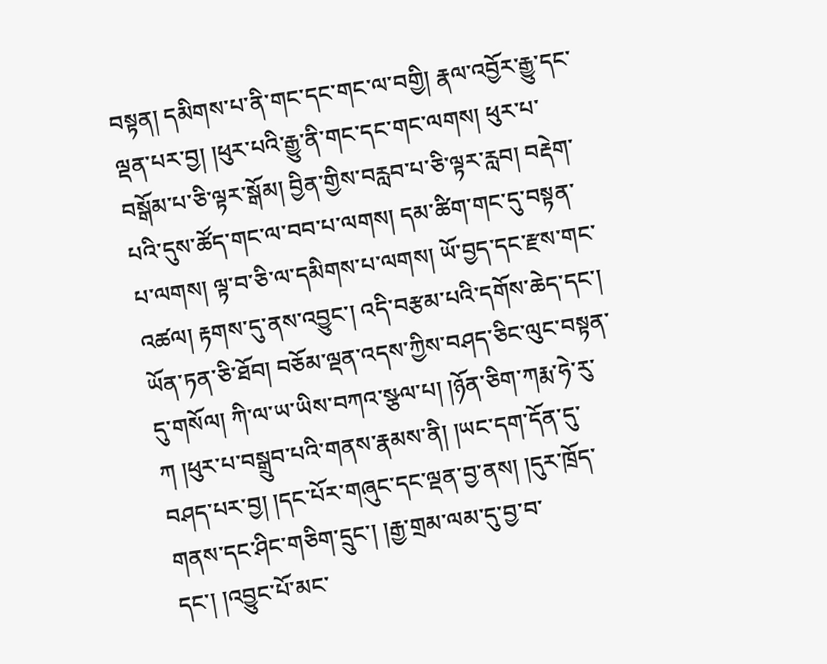བསྟན། དམིགས་པ་ནི་གང་དང་གང་ལ་བགྱི། རྣལ་འབྱོར་རྒྱུ་དང་ལྡན་པར་བྱ། །ཕུར་པའི་རྒྱུ་ནི་གང་དང་གང་ལགས། ཕུར་པ་བསྒོམ་པ་ཅི་ལྟར་སྒོམ། བྱིན་གྱིས་བརླབ་པ་ཅི་ལྟར་རླབ། བརྡེག་པའི་དུས་ཚོད་གང་ལ་བབ་པ་ལགས། དམ་ཚིག་གང་དུ་བསྟན་པ་ལགས། ལྟ་བ་ཅི་ལ་དམིགས་པ་ལགས། ཡོ་བྱད་དང་རྫས་གང་འཚལ། རྟགས་དུ་ནས་འབྱུང་། འདི་བརྩམ་པའི་དགོས་ཆེད་དང་། ཡོན་ཏན་ཅི་ཐོབ། བཅོམ་ལྡན་འདས་ཀྱིས་བཤད་ཅིང་ལུང་བསྟན་དུ་གསོལ། ཀི་ལ་ཡ་ཡིས་བཀའ་སྩལ་པ། །ཉོན་ཅིག་ཀརྨ་ཧེ་རུ་ཀ །ཕུར་པ་བསྒྲུབ་པའི་གནས་རྣམས་ནི། །ཡང་དག་དོན་དུ་བཤད་པར་བྱ། །དང་པོར་གཞུང་དང་ལྡན་བྱ་ནས། །དུར་ཁྲོད་གནས་དང་ཤིང་གཅིག་དྲུང་། །རྒྱ་གྲམ་ལམ་དུ་བྱ་བ་དང་། །འབྱུང་པོ་མང་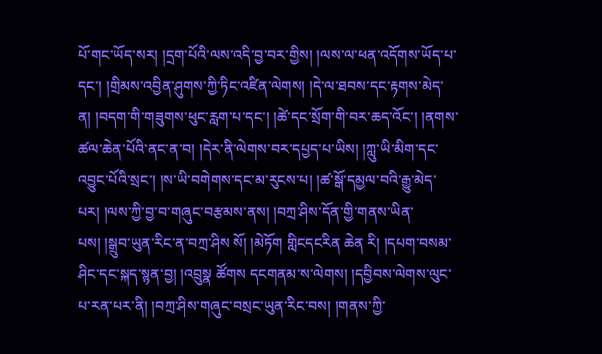པོ་གང་ཡོད་སར། །དྲག་པོའི་ལས་འདི་བྱ་བར་གྱིས། །ལས་ལ་ཕན་འདོགས་ཡོད་པ་དང་། །གྲིམས་འབྱིན་ཤུགས་ཀྱི་ཏིང་འཛིན་ལེགས། །དེ་ལ་ཐབས་དང་རྟགས་མེད་ན། །བདག་གི་གཟུགས་ཕུང་རླག་པ་དང་། །ཚེ་དང་སྲོག་གི་བར་ཆད་འོང་། །ནགས་ཚལ་ཆེན་པོའི་ནང་ན་བ། །དེར་ནི་ལེགས་བར་དཔྱད་པ་ཡིས། །ཀླུ་ཡི་མིག་དང་འབྱུང་པོའི་སྲང་། །ས་ཡི་བགེགས་དང་མ་རུངས་པ། །ཚ་སྒོ་དམྱལ་བའི་རྒྱུ་མེད་པར། །ལས་ཀྱི་བྱ་བ་གཞུང་བརྩམས་ནས། །བཀྲ་ཤིས་དོན་གྱི་གནས་ཡིན་པས། །སྒྲུབ་ཡུན་རིང་ན་བཀྲ་ཤིས སོ། །མེཏོག གླིངདངརིན ཆེན རི། །དཔག་བསམ་ཤིང་དང་སྐད་སྙན་བྱ། །འབྲུསྣ ཚོགས དངགནམ་ས་ལེགས། །དབྱིབས་ལེགས་ལུང་པ་རན་པར་ནི། །བཀྲ་ཤིས་གཞུང་བསྲང་ཡུན་རིང་བས། །གནས་ཀྱི་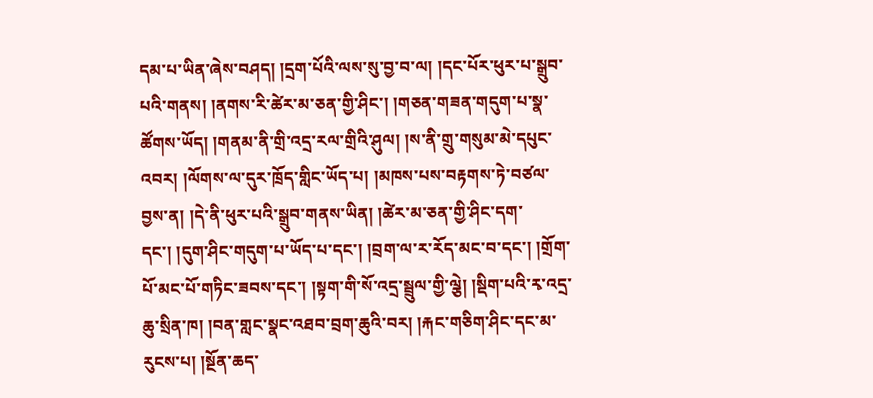དམ་པ་ཡིན་ཞེས་བཤད། །དྲག་པོའི་ལས་སུ་བྱ་བ་ལ། །དང་པོར་ཕུར་པ་སྒྲུབ་པའི་གནས། །ནགས་རི་ཚེར་མ་ཅན་གྱི་ཤིང་། །གཅན་གཟན་གདུག་པ་སྣ་ཚོགས་ཡོད། །གནམ་ནི་གྲི་འདྲ་རལ་གྲིའི་ཤུལ། །ས་ནི་གྲུ་གསུམ་མེ་དཔུང་འབར། །ལོགས་ལ་དུར་ཁྲོད་གླིང་ཡོད་པ། །མཁས་པས་བརྟགས་ཏེ་བཙལ་བྱས་ན། །དེ་ནི་ཕུར་པའི་སྒྲུབ་གནས་ཡིན། །ཚེར་མ་ཅན་གྱི་ཤིང་དག་དང་། །དུག་ཤིང་གདུག་པ་ཡོད་པ་དང་། །བྲག་ལ་ར་རོད་མང་བ་དང་། །གྲོག་པོ་མང་པོ་གཏིང་ཟབས་དང་། །སྟག་གི་སོ་འདྲ་སྦྲུལ་གྱི་ལྕེ། །སྡིག་པའི་རྭ་འདྲ་ཆུ་སྲིན་ཁ། །བན་གླང་སྣང་འཐབ་བྲག་ཆུའི་བར། །རྐང་གཅིག་ཤིང་དང་མ་རུངས་པ། །སྔོན་ཆད་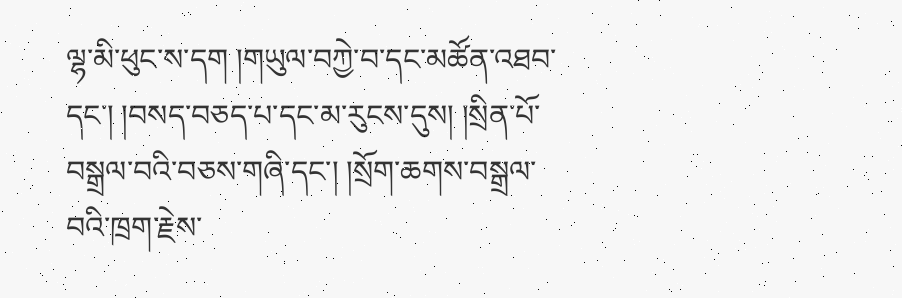ལྷ་མི་ཕུང་ས་དག །གཡུལ་བཀྱེ་བ་དང་མཚོན་འཐབ་དང་། །བསད་བཅད་པ་དང་མ་རུངས་དུས། །སྲིན་པོ་བསྒྲལ་བའི་བཅས་གཞི་དང་། །སྲོག་ཆགས་བསྒྲལ་བའི་ཁྲག་རྗེས་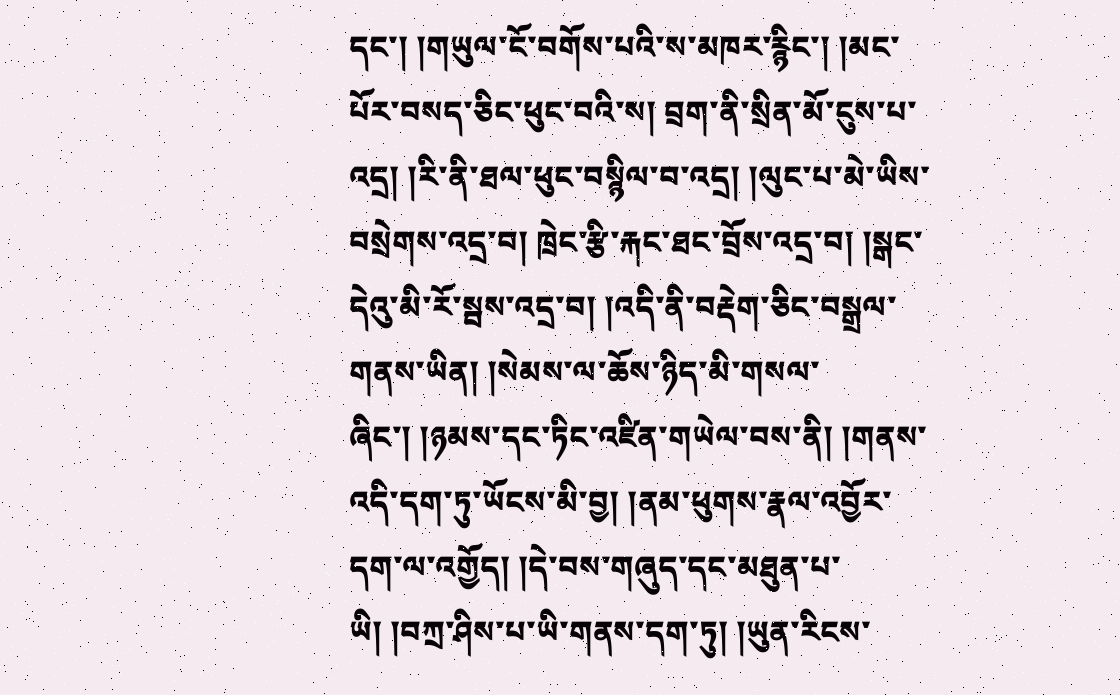དང་། །གཡུལ་ངོ་བགོས་པའི་ས་མཁར་རྙིང་། །མང་པོར་བསད་ཅིང་ཕུང་བའི་ས། བྲག་ནི་སྲིན་མོ་ངུས་པ་འདྲ། །རི་ནི་ཐལ་ཕུང་བསྙིལ་བ་འདྲ། །ལུང་པ་མེ་ཡིས་བསྲེགས་འདྲ་བ། ཁྲེང་རྩི་རྐང་ཐང་བྲོས་འདྲ་བ། །སྒང་དེའུ་མི་རོ་སྦས་འདྲ་བ། །འདི་ནི་བརྡེག་ཅིང་བསྒྲལ་གནས་ཡིན། །སེམས་ལ་ཆོས་ཉིད་མི་གསལ་ཞིང་། །ཉམས་དང་ཏིང་འཛིན་གཡེལ་བས་ནི། །གནས་འདི་དག་ཏུ་ཡོངས་མི་བྱ། །ནམ་ཕུགས་རྣལ་འབྱོར་དག་ལ་འགྱོད། །དེ་བས་གཞུད་དང་མཐུན་པ་ཡི། །བཀྲ་ཤིས་པ་ཡི་གནས་དག་ཏུ། །ཡུན་རིངས་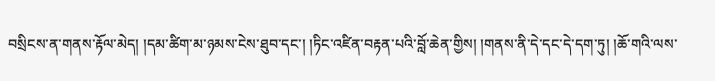བསྲིངས་ན་གནས་རྟོལ་མེད། །དམ་ཚིག་མ་ཉམས་ངེས་ཐུབ་དང་། །ཏིང་འཛིན་བརྟན་པའི་བློ་ཆེན་གྱིས། །གནས་ནི་དེ་དང་དེ་དག་ཏུ། །ཆོ་གའི་ལས་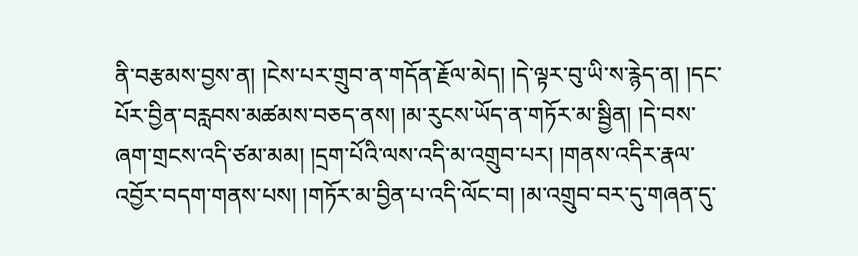ནི་བརྩམས་བྱས་ན། །ངེས་པར་གྲུབ་ན་གདོན་རྗོལ་མེད། །དེ་ལྟར་བུ་ཡི་ས་རྙེད་ན། །དང་པོར་བྱིན་བརླབས་མཚམས་བཅད་ནས། །མ་རུངས་ཡོད་ན་གཏོར་མ་སྦྱིན། །དེ་བས་ཞག་གྲངས་འདི་ཙམ་མམ། །དྲག་པོའི་ལས་འདི་མ་འགྲུབ་པར། །གནས་འདིར་རྣལ་འབྱོར་བདག་གནས་པས། །གཏོར་མ་བྱིན་པ་འདི་ལོང་བ། །མ་འགྲུབ་བར་དུ་གཞན་དུ་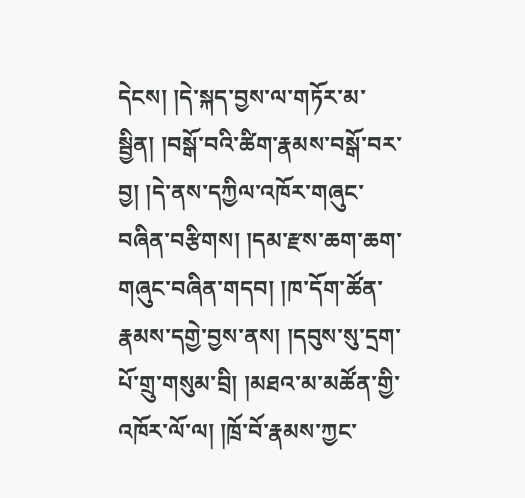དེངས། །དེ་སྐད་བྱས་ལ་གཏོར་མ་སྦྱིན། །བསྒོ་བའི་ཚིག་རྣམས་བསྒོ་བར་བྱ། །དེ་ནས་དཀྱིལ་འཁོར་གཞུང་བཞིན་བརྩིགས། །དམ་རྫས་ཆག་ཆག་གཞུང་བཞིན་གདབ། །ཁ་དོག་ཚོན་རྣམས་དགྱེ་བྱས་ནས། །དབུས་སུ་དྲག་པོ་གྲུ་གསུམ་བྲི། །མཐའ་མ་མཚོན་གྱི་འཁོར་ལོ་ལ། །ཁྲོ་བོ་རྣམས་ཀྱང་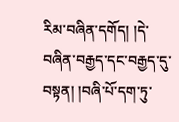རིམ་བཞིན་དགོད། །དེ་བཞིན་བརྒྱད་དང་བརྒྱད་དུ་བསྟན། །བཞི་པོ་དག་ཏུ་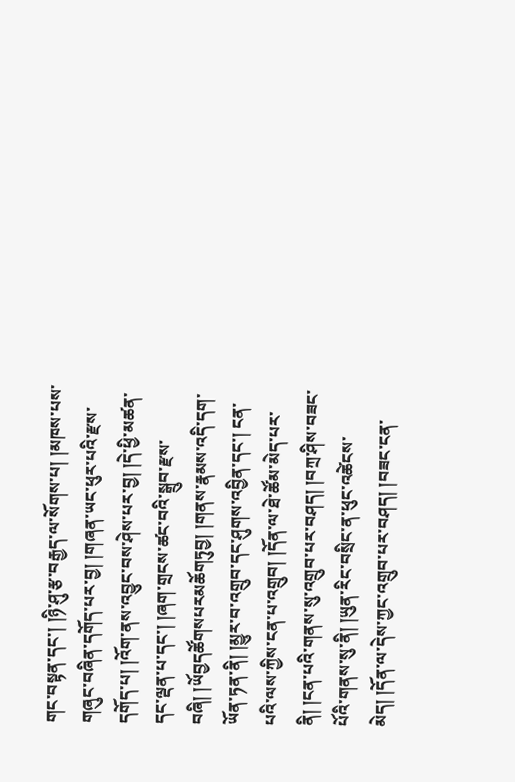གང་བསྟན་དང་། །ཉི་ཤུ་རྩ་བརྒྱད་ལ་སོགས་པ། །མཁས་པས་གཞུང་བཞིན་དགོད་པར་བྱ། །གཞན་ཡང་ཕུར་པའི་རྫས་དགོད་པ། །འོག་ནས་འབྱུང་བས་ཤེས་པར་བྱ། །དེ་ཕྱི་མཚན་དང་ལྡན་པ་དང་། །ཞག་གྲངས་ཚང་བའི་སྒྲུབ་རྫས་བཞི། །ཡོབྱདཚོགསཔརམཆོགཏུབྱ། །གནས་རྣམས་འདི་དག་ཡོན་ཏན་ནི། །མྱུར་བ་འགྲུབ་དང་ཤུགས་འབྱིན་དང་། ངན་པའི་ལས་ཀྱིས་ངན་པ་འགྲུབ། །དོན་ལ་ཐེ་ཚོམ་མེད་པར་ནི། །ངན་པའི་གནས་སུ་འགྲུབ་པར་བཤད། །བཀྲ་ཤིས་བཟང་པོའི་གནས་སུ་ནི། །ཡུན་རིང་བསྲིང་ན་ཕུང་འཚེངས་མེད། །དོན་ལ་དེས་ཀྱང་འགྲུབ་པར་བཤད། །བཟང་ངན་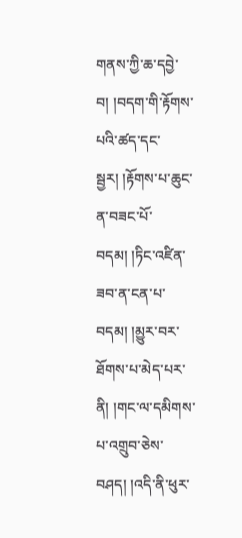གནས་ཀྱི་ཆ་དབྱེ་བ། །བདག་གི་རྟོགས་པའི་ཚད་དང་སྦྱར། །རྟོགས་པ་ཆུང་ན་བཟང་པོ་བདམ། །ཏིང་འཛིན་ཟབ་ན་ངན་པ་བདམ། །མྱུར་བར་ཐོགས་པ་མེད་པར་ནི། །གང་ལ་དམིགས་པ་འགྲུབ་ཅེས་བཤད། །འདི་ནི་ཕུར་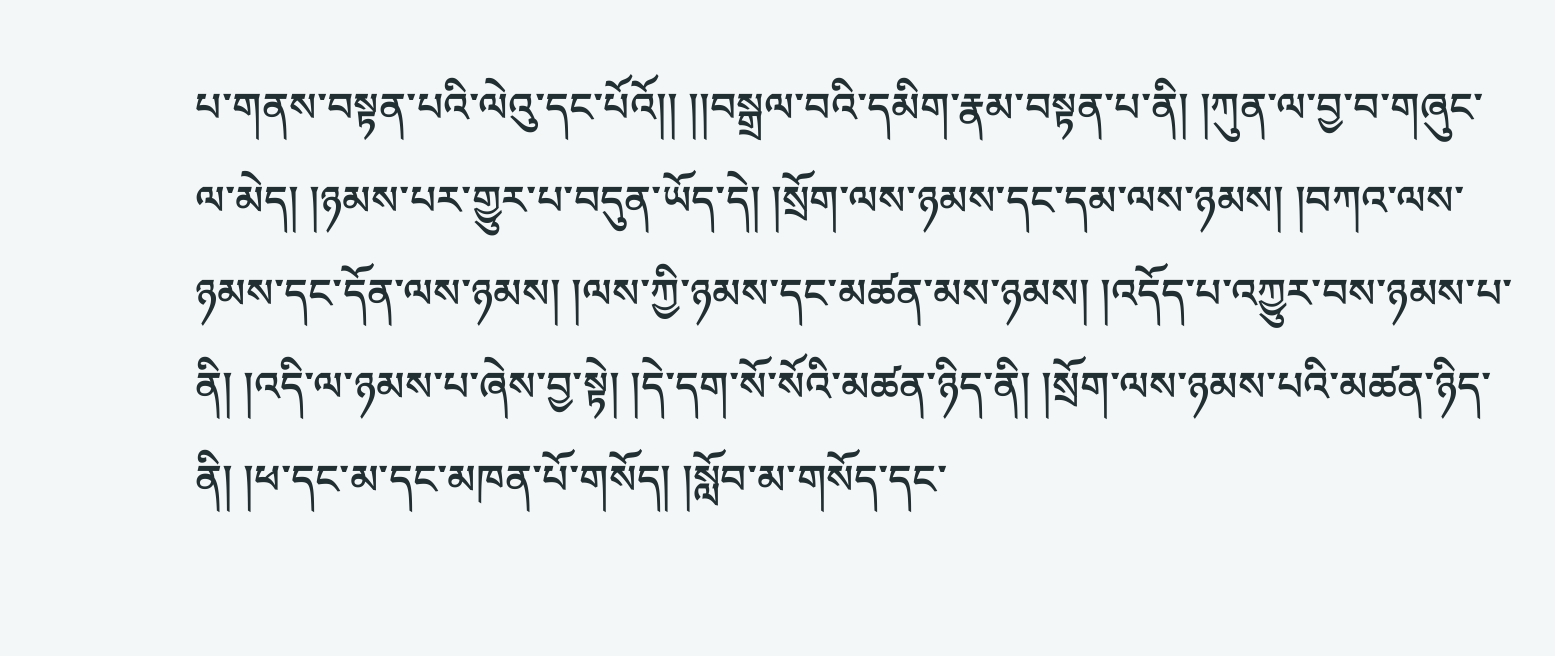པ་གནས་བསྟན་པའི་ལེའུ་དང་པོའོ།། །།བསྒྲལ་བའི་དམིག་རྣམ་བསྟན་པ་ནི། །ཀུན་ལ་བྱ་བ་གཞུང་ལ་མེད། །ཉམས་པར་གྱུར་པ་བདུན་ཡོད་དེ། །སྲོག་ལས་ཉམས་དང་དམ་ལས་ཉམས། །བཀའ་ལས་ཉམས་དང་དོན་ལས་ཉམས། །ལས་ཀྱི་ཉམས་དང་མཚན་མས་ཉམས། །འདོད་པ་འཀྱུར་བས་ཉམས་པ་ནི། །འདི་ལ་ཉམས་པ་ཞེས་བྱ་སྟེ། །དེ་དག་སོ་སོའི་མཚན་ཉིད་ནི། །སྲོག་ལས་ཉམས་པའི་མཚན་ཉིད་ནི། །ཕ་དང་མ་དང་མཁན་པོ་གསོད། །སློབ་མ་གསོད་དང་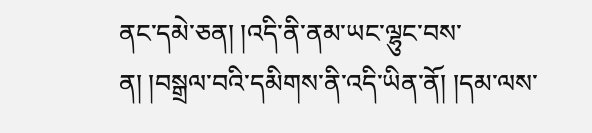ནང་དམེ་ཅན། །འདི་ནི་ནམ་ཡང་ལྷུང་བས་ན། །བསྒྲལ་བའི་དམིགས་ནི་འདི་ཡིན་ནོ། །དམ་ལས་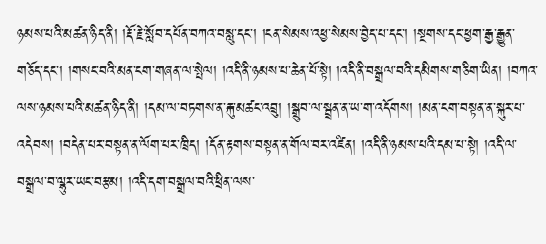ཉམས་པའི་མཚན་ཉིད་ནི། །རྡོ་རྗེ་སློབ་དཔོན་བཀའ་བསླུ་དང་། །ངན་སེམས་འཕྱ་སེམས་བྱེད་པ་དང་། །སྔགས་དང་ཕྱག་རྒྱ་རྒྱུན་གཅོད་དང་། །གསང་བའི་མན་ངག་གཞན་ལ་སྤེལ། །འདི་ནི་ཉམས་པ་ཆེན་པོ་སྟེ། །འདི་ནི་བསྒྲལ་བའི་དམིགས་གཅིག་ཡིན། །བཀའ་ལས་ཉམས་པའི་མཚན་ཉིད་ནི། །དམ་ལ་བཏགས་ན་རྐུ་མཚང་འབྲུ། །སྒྲུབ་ལ་སྦྲན་ན་ཡ་ག་འདོགས། །མན་ངག་བསྟན་ན་སྐུར་པ་འདེབས། །བདེན་པར་བསྟན་ན་ལོག་པར་ཁྲིད། །དོན་རྟགས་བསྟན་ན་གོལ་བར་འཛིན། །འདི་ནི་ཉམས་པའི་དམ་པ་སྟེ། །འདི་ལ་བསྒྲལ་བ་ལྷུར་ཡང་བརྩམ། །འདི་དག་བསྒྲལ་བའི་ཕྲིན་ལས་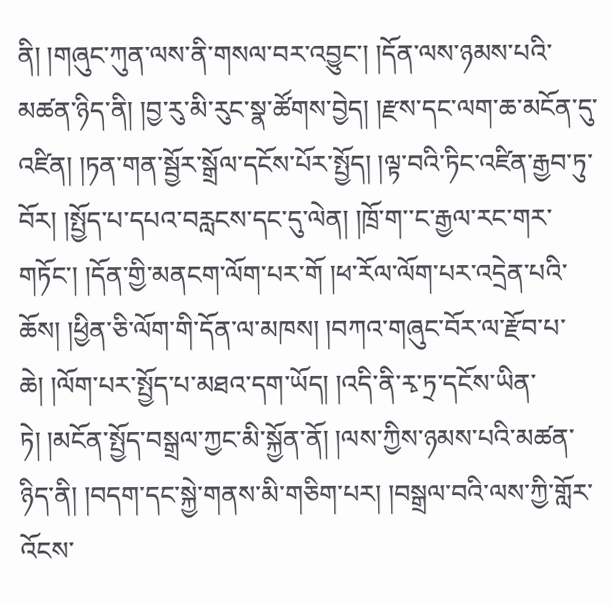ནི། །གཞུང་ཀུན་ལས་ནི་གསལ་བར་འབྱུང་། །དོན་ལས་ཉམས་པའི་མཚན་ཉིད་ནི། །བྱ་རུ་མི་རུང་སྣ་ཚོགས་བྱེད། །རྫས་དང་ལག་ཆ་མངོན་དུ་འཛིན། །ཏན་གན་སྦྱོར་སྒྲོལ་དངོས་པོར་སྤྱོད། །ལྟ་བའི་ཏིང་འཛིན་རྒྱབ་ཏུ་བོར། །སྤྱོད་པ་དཔའ་བརླངས་དང་དུ་ལེན། །ཁྲོ་ག་་ང་རྒྱལ་རང་གར་གཏོང་། །དོན་གྱི་མནངག་ལོག་པར་གོ །ཕ་རོལ་ལོག་པར་འདྲེན་པའི་ཆོས། །ཕྱིན་ཅི་ལོག་གི་དོན་ལ་མཁས། །བཀའ་གཞུང་བོར་ལ་རྫོབ་པ་ཆེ། །ལོག་པར་སྤྱོད་པ་མཐའ་དག་ཡོད། །འདི་ནི་རྭ་ཏྲ་དངོས་ཡིན་ཏེ། །མངོན་སྤྱོད་བསྒྲལ་ཀྱང་མི་སྐྱོན་ནོ། །ལས་ཀྱིས་ཉམས་པའི་མཚན་ཉིད་ནི། །བདག་དང་སྐྱེ་གནས་མི་གཅིག་པར། །བསྒྲལ་བའི་ལས་ཀྱི་གློར་འོངས་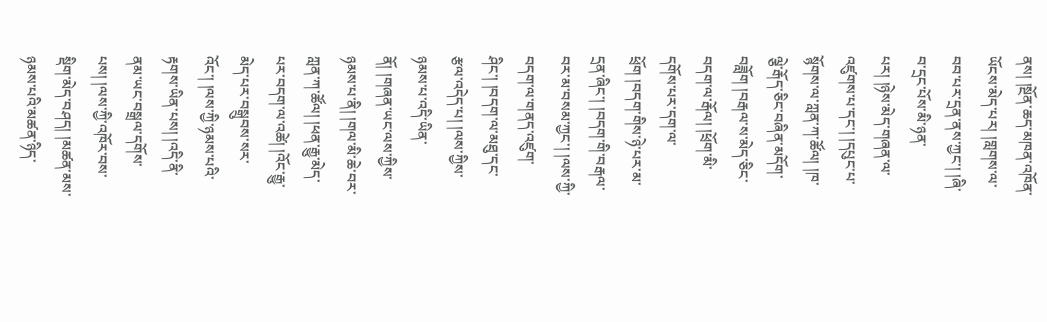ནས། །སྔོན་ཆད་མཁན་འཁོན་ཡོངས་མེད་པར། །གླགས་ལ་བབ་པར་དྲན་ནས་ཀྱང་། །ཞི་བ་དྲང་པོས་མི་ཉན་པར། །ཉེས་མེད་གཞན་ལ་འཛུགས་པ་དང་། །དཔུང་པ་སྙོགས་ལ་ཀླན་ཀ་ཚོལ། །ཁ་ལྕེ་རྒོད་ཅིང་བཞིན་མདོག་བཟློག །བརྒལ་ས་མེད་ཅིང་བདག་ལ་རྒོལ། །ཕྲོག་མི་དགོས་པར་དག་ལ་ཕྲོག །བདག་གིས་ཉེ་པར་མ་དྲན་ཞིང་། །བདག་གི་བརྒལ་བར་མ་བསམ་ཀྱང་། །ལས་ཀྱི་བདག་ལ་གནད་འཛུག་ཤིང་། །བདག་ལ་མཐུ་དང་རྩལ་འདེད་པ། །ལས་ཀྱིས་ཉམས་པ་འདི་ཡིན་ནོ། །གཞན་ཡང་ལས་ཀྱིས་ཉམས་པ་ནི། །གལ་མི་ཆེ་བར་ཀླན་ཀ་ཚོལ། །ཕན་རྒྱུ་མེད་པར་བདག་ལ་འཚེ། །འོང་རྒྱུ་མེད་པར་བསྒྲུབས་སར་འོང་། །ལས་ཀྱི་ཉམས་པའི་རྟགས་ཡིན་པས། །འདི་ནི་ནམ་ཡང་བསྒྲལ་དགོས་པས། །ལས་ཀྱི་འཁོར་བས་སྡིག་མེད་བཤད། །མཚན་མས་ཉམས་པའི་མཚན་ཉིད་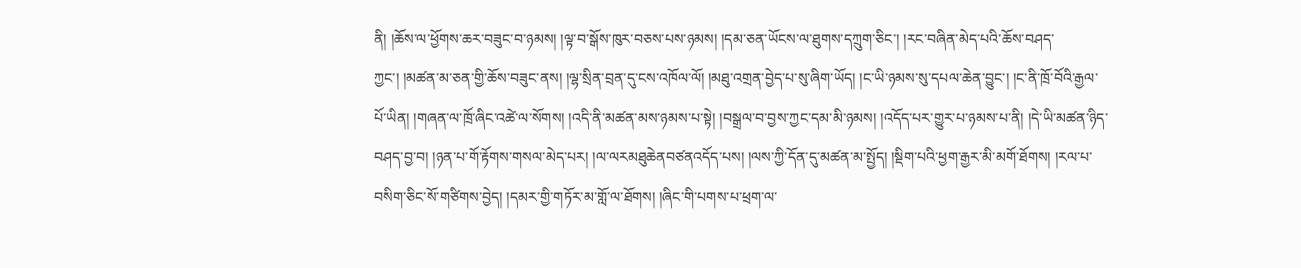ནི། །ཆོས་ལ་ཕྱོགས་ཆར་བཟུང་བ་ཉམས། །ལྟ་བ་སྒོས་ཁུར་བཅས་པས་ཉམས། །དམ་ཅན་ཡོངས་ལ་ཐུགས་དཀྲུག་ཅིང་། །རང་བཞིན་མེད་པའི་ཆོས་བཤད་ཀྱང་། །མཚན་མ་ཅན་གྱི་ཆོས་བཟུང་ནས། །ལྷ་སྲིན་བྲན་དུ་ངས་འཁོལ་ལོ། །མཐུ་འགྲན་བྱེད་པ་སུ་ཞིག་ཡོད། །ང་ཡི་ཉམས་སུ་དཔལ་ཆེན་བྱུང་། །ང་ནི་ཁྲོ་བོའི་རྒྱལ་པོ་ཡིན། །གཞན་ལ་ཁྲོ་ཞིང་འཚེ་ལ་སོགས། །འདི་ནི་མཚན་མས་ཉམས་པ་སྟེ། །བསྒྲལ་བ་བྱས་ཀྱང་དམ་མི་ཉམས། །འདོད་པར་གྱུར་པ་ཉམས་པ་ནི། །དེ་ཡི་མཚན་ཉིད་བཤད་བྱ་བ། །ཉན་པ་གོ་རྟོགས་གསལ་མེད་པར། །ལ་ལརམཐུཆེནབཙནའདོད་པས། །ལས་ཀྱི་དོན་དུ་མཚན་མ་སྤྱོད། །སྡིག་པའི་ཕྱག་རྒྱར་མི་མགོ་ཐོགས། །རལ་པ་བསིག་ཅིང་སོ་གཙིགས་བྱེད། །དམར་གྱི་གཏོར་མ་གློ་ལ་ཐོགས། །ཞིང་གི་པགས་པ་ཕྲག་ལ་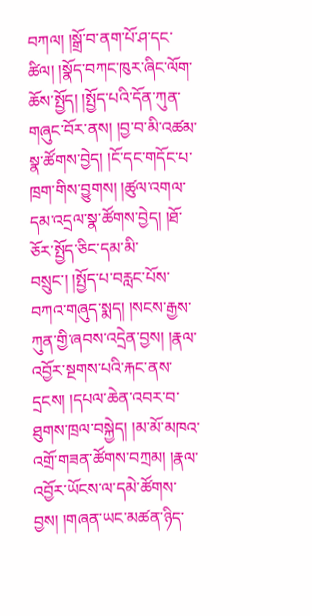བཀལ། །སྒྲོ་བ་ནག་པོ་ཤ་དང་ཚིལ། །སྣོད་བཀང་ཁུར་ཞིང་ལོག་ཆོས་སྤྱོད། །སྤྱོད་པའི་དོན་ཀུན་གཞུང་བོར་ནས། །བྱ་བ་མི་འཚམ་སྣ་ཚོགས་བྱེད། །ངོ་དང་གདོང་པ་ཁྲག་གིས་བྱུགས། །ཚུལ་འགལ་དམ་འདྲལ་སྣ་ཚོགས་བྱེད། །ཐོ་ཅོར་སྤྱོད་ཅིང་དམ་མི་བསྲུང་། །སྤྱོད་པ་བརླང་པོས་བཀའ་གཞུད་སྨད། །སངས་རྒྱས་ཀུན་གྱི་ཞབས་འདྲེན་བྱས། །རྣལ་འབྱོར་སྔགས་པའི་རྐང་ནས་དྲངས། །དཔལ་ཆེན་འབར་བ་ཐུགས་ཁྲལ་བསྐྱེད། །མ་མོ་མཁའ་འགྲོ་གཟན་ཚོགས་བཀྲམ། །རྣལ་འབྱོར་ཡོངས་ལ་དམེ་ཚོགས་བྱས། །གཞན་ཡང་མཚན་ཉིད་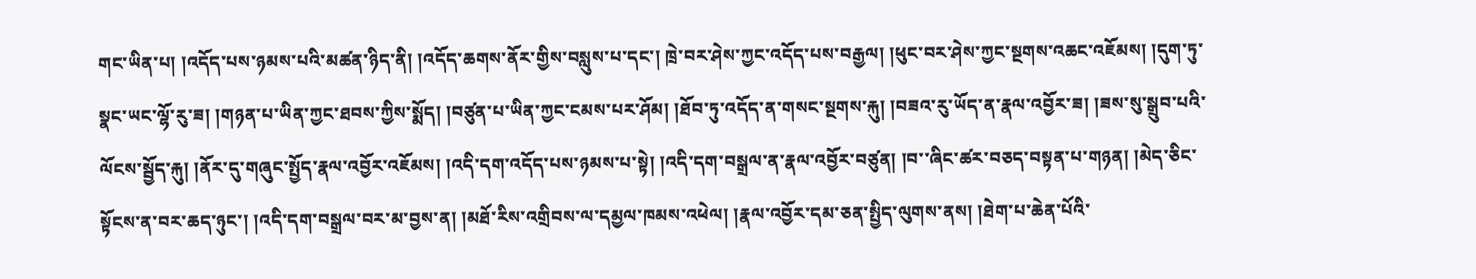གང་ཡིན་པ། །འདོད་པས་ཉམས་པའི་མཚན་ཉིད་ནི། །འདོད་ཆགས་ནོར་གྱིས་བསླུས་པ་དང་། ཁྲེ་བར་ཤེས་ཀྱང་འདོད་པས་བརྒྱལ། །ཕུང་བར་ཤེས་ཀྱང་སྔགས་འཆང་འཇོམས། །དུག་ཏུ་སྣང་ཡང་ལྷོ་རུ་ཟ། །གཉན་པ་ཡིན་ཀྱང་ཐབས་ཀྱིས་སྨོད། །བཙུན་པ་ཡིན་ཀྱང་ངམས་པར་ཤོམ། །ཐོབ་ཏུ་འདོད་ན་གསང་སྔགས་རྐུ། །བཟའ་རུ་ཡོད་ན་རྣལ་འབྱོར་ཟ། །ཟས་སུ་སྒྲུབ་པའི་ལོངས་སྦྱོད་རྐུ། །ནོར་དུ་གཞུང་སྤྱོད་རྣལ་འབྱོར་འཇོམས། །འདི་དག་འདོད་པས་ཉམས་པ་སྟེ། །འདི་དག་བསྒྲལ་ན་རྣལ་འབྱོར་བཙུན། །བ་་ཞིང་ཚར་བཅད་བསྟན་པ་གཉན། །མེད་ཅིང་སྟོངས་ན་བར་ཆད་ཉུང་། །འདི་དག་བསྒྲལ་བར་མ་བྱས་ན། །མཐོ་རིས་འགྲིབས་ལ་དམྱལ་ཁམས་འཕེལ། །རྣལ་འབྱོར་དམ་ཅན་སྤྱིད་ལུགས་ནས། །ཐེག་པ་ཆེན་པོའི་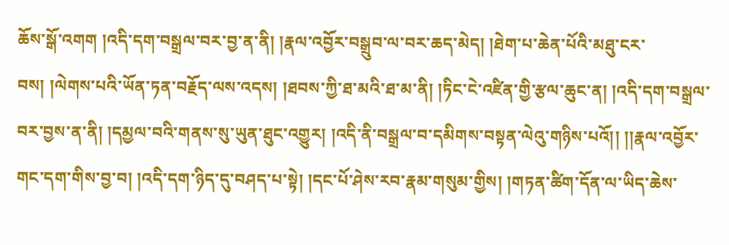ཆོས་སྒོ་འགག །འདི་དག་བསྒྲལ་བར་བྱ་ན་ནི། །རྣལ་འབྱོར་བསྒྲུབ་ལ་བར་ཆད་མེད། །ཐེག་པ་ཆེན་པོའི་མཐུ་ངར་བས། །ལེགས་པའི་ཡོན་ཏན་བརྗོད་ལས་འདས། །ཐབས་ཀྱི་ཐ་མའི་ཐ་མ་ནི། །ཏིང་ངེ་འཛིན་གྱི་རྩལ་ཆུང་ན། །འདི་དག་བསྒྲལ་བར་བྱས་ན་ནི། །དམྱལ་བའི་གནས་སུ་ཡུན་ཐུང་འགྱུར། །འདི་ནི་བསྒྲལ་བ་དམིགས་བསྟན་ལེའུ་གཉིས་པའོ།། །།རྣལ་འབྱོར་གང་དག་གིས་བྱ་བ། །འདི་དག་ཉིད་དུ་བཤད་པ་སྟེ། །དང་པོ་ཤེས་རབ་རྣམ་གསུམ་གྱིས། །གཏན་ཚིག་དོན་ལ་ཡིད་ཆེས་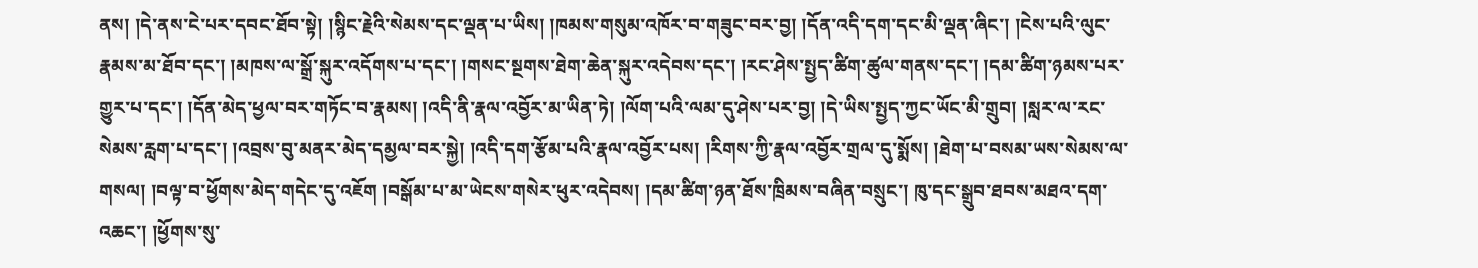ནས། །དེ་ནས་ངེ་པར་དབང་ཐོབ་སྟེ། །སྙིང་རྗེའི་སེམས་དང་ལྡན་པ་ཡིས། །ཁམས་གསུམ་འཁོར་བ་གཟུང་བར་བྱ། །དོན་འདི་དག་དང་མི་ལྡན་ཞིང་། །ངེས་པའི་ལུང་རྣམས་མ་ཐོབ་དང་། །མཁས་ལ་སྒྲོ་སྐུར་འདོགས་པ་དང་། །གསང་སྔགས་ཐེག་ཆེན་སྐུར་འདེབས་དང་། །རང་ཤེས་སྤྱད་ཚིག་ཚུལ་གནས་དང་། །དམ་ཚིག་ཉམས་པར་གྱུར་པ་དང་། །དོན་མེད་ཕྱལ་བར་གཏོང་བ་རྣམས། །འདི་ནི་རྣལ་འབྱོར་མ་ཡིན་ཏེ། །ལོག་པའི་ལམ་དུ་ཤེས་པར་བྱ། །དེ་ཡིས་སྤྱད་ཀྱང་ཡོང་མི་གྲུབ། །སླར་ལ་རང་སེམས་རླག་པ་དང་། །འབྲས་བུ་མནར་མེད་དམྱལ་བར་སྐྱེ། །འདི་དག་རྩོམ་པའི་རྣལ་འབྱོར་པས། །རིགས་ཀྱི་རྣལ་འབྱོར་གྲལ་དུ་སྨོས། །ཐེག་པ་བསམ་ཡས་སེམས་ལ་གསལ། །བལྟ་བ་ཕྱོགས་མེད་གདེང་དུ་འཇོག །བསྒོམ་པ་མ་ཡེངས་གསེར་ཕུར་འདེབས། །དམ་ཚིག་ཉན་ཐོས་ཁྲིམས་བཞིན་བསྲུང་། ཁུ་དང་སྒྲུབ་ཐབས་མཐའ་དག་འཆང་། །ཕྱོགས་སུ་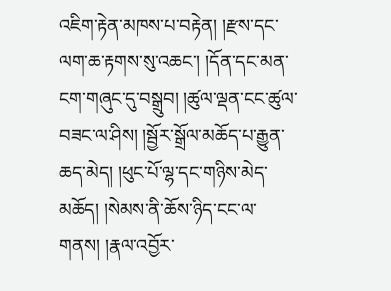འཇིག་རྟེན་མཁས་པ་བརྟེན། །རྫས་དང་ལག་ཆ་རྟགས་སུ་འཆང་། །དོན་དང་མན་ངག་གཞུང་དུ་བསྒྲུབ། །ཚུལ་ལྡན་ངང་ཚུལ་བཟང་ལ་ཤིས། །སྦྱོར་སྒྲོལ་མཆོད་པ་རྒྱུན་ཆད་མེད། །ཕུང་པོ་ལྷ་དང་གཉིས་མེད་མཆོད། །སེམས་ནི་ཆོས་ཉིད་ངང་ལ་གནས། །རྣལ་འབྱོར་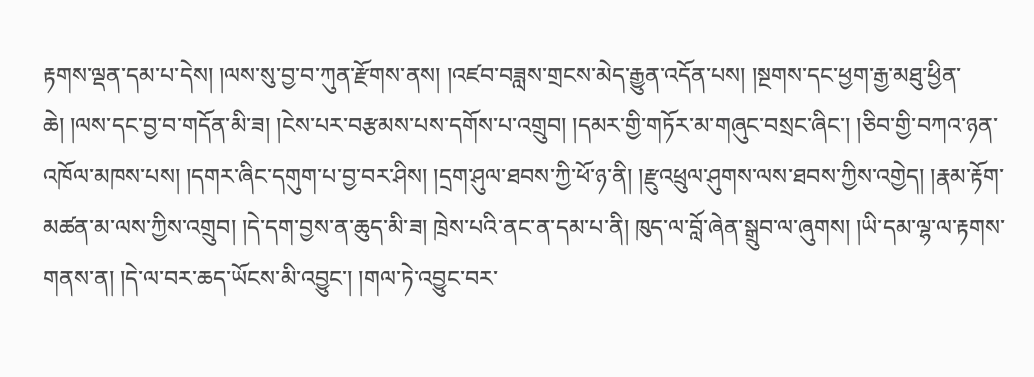རྟགས་ལྡན་དམ་པ་དེས། །ལས་སུ་བྱ་བ་ཀུན་རྫོགས་ནས། །འཛབ་བཟླས་གྲངས་མེད་རྒྱུན་འདོན་པས། །སྔགས་དང་ཕྱག་རྒྱ་མཐུ་ཕྱིན་ཆེ། །ལས་དང་བྱ་བ་གདོན་མི་ཟ། །ངེས་པར་བརྩམས་པས་དགོས་པ་འགྲུབ། །དམར་གྱི་གཏོར་མ་གཞུང་བསྲང་ཞིང་། །ཅིབ་གྱི་བཀའ་ཉན་འཁོལ་མཁས་པས། །དགར་ཞིང་དགུག་པ་བྱ་བར་ཤིས། །དྲག་ཤུལ་ཐབས་ཀྱི་ཕོ་ཉ་ནི། །རྫུའཕྲུལ་ཤུགས་ལས་ཐབས་ཀྱིས་འགྱེད། །རྣམ་རྟོག་མཚན་མ་ལས་ཀྱིས་འགྲུབ། །དེ་དག་བྱས་ན་ཆུད་མི་ཟ། ཁྲེས་པའི་ནང་ན་དམ་པ་ནི། ཁུད་ལ་བློ་ཞེན་སྒྲུབ་ལ་ཞུགས། །ཡི་དམ་ལྷ་ལ་རྟགས་གནས་ན། །དེ་ལ་བར་ཆད་ཡོངས་མི་འབྱུང་། །གལ་ཏེ་འབྱུང་བར་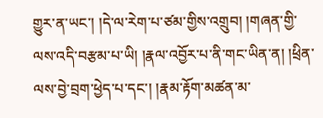གྱུར་ན་ཡང་། །དེ་ལ་རེག་པ་ཙམ་གྱིས་འགྲུབ། །གཞན་གྱི་ལས་འདི་བརྩམ་པ་ཡི། །རྣལ་འབྱོར་པ་ནི་གང་ཡིན་ན། །ཕྲིན་ལས་བྱེ་བྲག་ཕྱེད་པ་དང་། །རྣམ་རྟོག་མཚན་མ་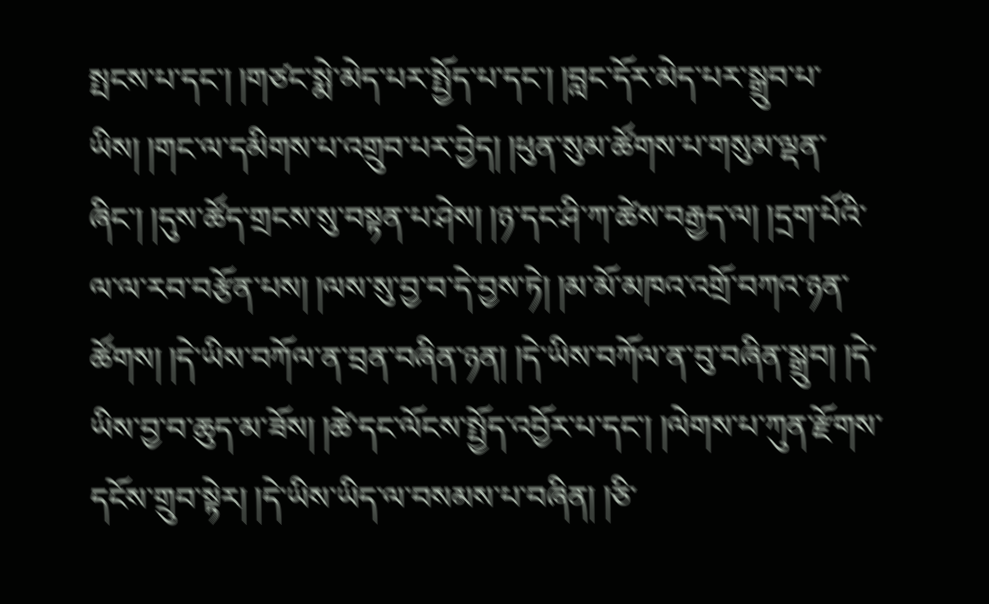སྤངས་པ་དང་། །གཙང་སྨེ་མེད་པར་སྤྱོད་པ་དང་། །བླང་དོར་མེད་པར་སྒྲུབ་པ་ཡིས། །གང་ལ་དམིགས་པ་འགྲུབ་པར་བྱེད། །ཕུན་སུམ་ཚོགས་པ་གསུམ་ལྡན་ཞིང་། །དུས་ཚོད་གྲངས་སུ་བསྟན་པ་ཤེས། །ཉ་དང་ཤི་ཀ་ཚེས་བརྒྱད་ལ། །དྲག་པོའི་ལ་ལ་རབ་བརྩོན་པས། །ལས་སུ་བྱ་བ་དེ་བྱས་ཏེ། །མ་མོ་མཁའ་འགྲོ་བཀའ་ཉན་ཚོགས། །དེ་ཡིས་བཀོལ་ན་བྲན་བཞིན་ཉན། །དེ་ཡིས་བཀོལ་ན་བུ་བཞིན་སྒྲུབ། །དེ་ཡིས་བྱ་བ་ཆུད་མ་ཟོས། །ཚེ་དང་ལོངས་སྤྱོད་འབྱོར་པ་དང་། །ལེགས་པ་ཀུན་རྫོགས་དངོས་གྲུབ་སྟེར། །དེ་ཡིས་ཡིད་ལ་བསམས་པ་བཞིན། །ཅི་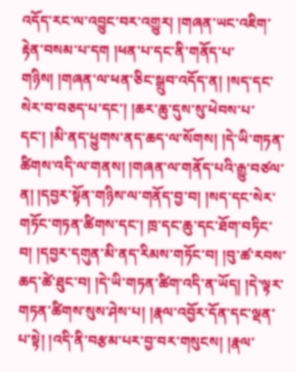འདོད་རང་ལ་འབྱུང་བར་འགྱུར། །གཞན་ཡང་འཇིག་རྟེན་བསམ་པ་དག །ཕན་པ་དང་ནི་གནོད་པ་གཉིས། །གཞན་ལ་ཕན་ཅིང་སྒྲུབ་འདོད་ན། །སད་དང་སེར་བ་བཅད་པ་དང་། །ཆར་ཆུ་དུས་སུ་ཕེབས་པ་དང་། །མི་ནད་ཕྱུགས་ནད་ཆད་ལ་སོགས། །དེ་ཡི་གཏན་ཚིགས་འདི་ལ་གནས། །གཞན་ལ་གནོད་པའི་རྒྱུ་བཙལ་ན། །དབྱར་སྟོན་གཉིས་ལ་གནོད་བྱ་བ། །སད་དང་སེར་གཏོང་གཏན་ཚིགས་དང་། ཁྲ་དང་ཆུ་དང་ཐོག་བཏིང་བ། །དབྱར་དགུན་མི་ནད་རིམས་གཏོང་བ། །བུ་ཚ་རབས་ཆད་ཚེ་ཐུང་བ། །དེ་ཡི་གཏན་ཚིག་འདི་ན་ཡོད། །དེ་ལྟར་གཏན་ཚིགས་སུས་ཤེས་པ། །རྣལ་འབྱོར་དོན་དང་ལྡན་པ་སྟེ། །འདི་ནི་བརྩམ་པར་བྱ་བར་གསུངས། །རྣལ་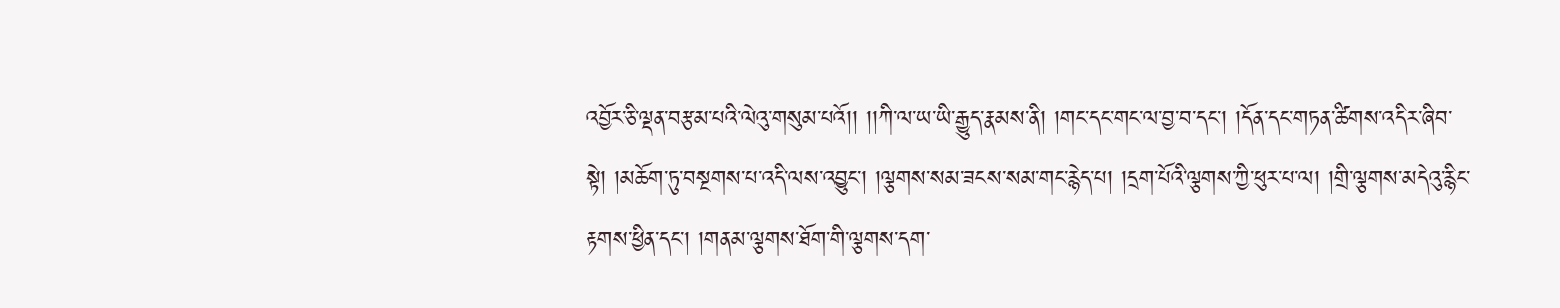འབྱོར་ཅི་ལྡན་བརྩམ་པའི་ལེའུ་གསུམ་པའོ།། །།ཀི་ལ་ཡ་ཡི་རྒྱུད་རྣམས་ནི། །གང་དང་གང་ལ་བྱ་བ་དང་། །དོན་དང་གཏན་ཚིགས་འདིར་ཞིབ་སྟེ། །མཆོག་ཏུ་བསྔགས་པ་འདི་ལས་འབྱུང་། །ལྕགས་སམ་ཟངས་སམ་གང་རྙེད་པ། །དྲག་པོའི་ལྕགས་ཀྱི་ཕུར་པ་ལ། །གྲི་ལྕགས་མདེའུ་རྙིང་རྟགས་ཕྱིན་དང་། །གནམ་ལྕགས་ཐོག་གི་ལྕགས་དག་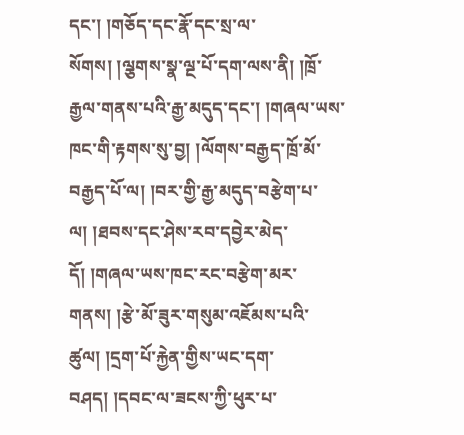དང་། །གཅོད་དང་རྣོ་དང་སྲ་ལ་སོགས། །ལྕགས་སྣ་ལྔ་པོ་དག་ལས་ནི། །ཁྲོ་རྒྱལ་གནས་པའི་རྒྱ་མདུད་དང་། །གཞལ་ཡས་ཁང་གི་རྟགས་སུ་བྱ། །ལོགས་བརྒྱད་ཁྲོ་མོ་བརྒྱད་པོ་ལ། །བར་གྱི་རྒྱ་མདུད་བརྩེག་པ་ལ། །ཐབས་དང་ཤེས་རབ་དབྱེར་མེད་དོ། །གཞལ་ཡས་ཁང་རང་བརྩེག་མར་གནས། །རྩེ་མོ་ཟུར་གསུམ་འཇོམས་པའི་ཚུལ། །དྲག་པོ་རྐྱེན་གྱིས་ཡང་དག་བཤད། །དབང་ལ་ཟངས་ཀྱི་ཕུར་པ་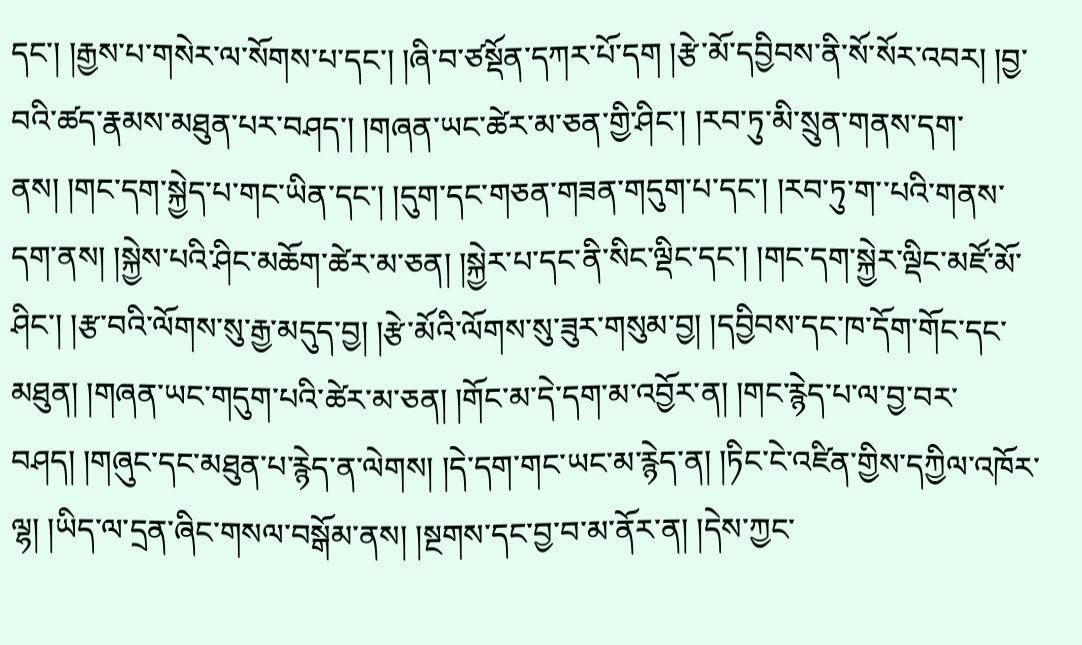དང་། །རྒྱས་པ་གསེར་ལ་སོགས་པ་དང་། །ཞི་བ་ཙསྡོན་དཀར་པོ་དག །རྩེ་མོ་དབྱིབས་ནི་སོ་སོར་འབར། །བྱ་བའི་ཚད་རྣམས་མཐུན་པར་བཤད་། །གཞན་ཡང་ཚེར་མ་ཅན་གྱི་ཤིང་། །རབ་ཏུ་མི་སྲུན་གནས་དག་ནས། །གང་དག་སྐྱེད་པ་གང་ཡིན་དང་། །དུག་དང་གཅན་གཟན་གདུག་པ་དང་། །རབ་ཏུ་ག་་པའི་གནས་དག་ནས། །སྐྱེས་པའི་ཤིང་མཆོག་ཚེར་མ་ཅན། །སྐྱེར་པ་དང་ནི་སིང་ལྡིང་དང་། །གང་དག་སྐྱེར་ལྡིང་མཛོ་མོ་ཤིང་། །རྩ་བའི་ལོགས་སུ་རྒྱ་མདུད་བྱ། །རྩེ་མོའི་ལོགས་སུ་ཟུར་གསུམ་བྱ། །དབྱིབས་དང་ཁ་དོག་གོང་དང་མཐུན། །གཞན་ཡང་གདུག་པའི་ཚེར་མ་ཅན། །གོང་མ་དེ་དག་མ་འབྱོར་ན། །གང་རྙེད་པ་ལ་བྱ་བར་བཤད། །གཞུང་དང་མཐུན་པ་རྙེད་ན་ལེགས། །དེ་དག་གང་ཡང་མ་རྙེད་ན། །ཏིང་ངེ་འཛིན་གྱིས་དཀྱིལ་འཁོར་ལྷ། །ཡིད་ལ་དྲན་ཞིང་གསལ་བསྒོམ་ནས། །སྔགས་དང་བྱ་བ་མ་ནོར་ན། །དེས་ཀྱང་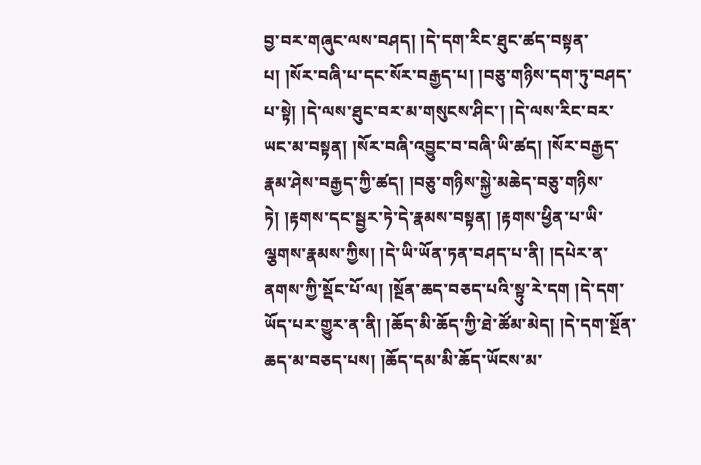བྱ་བར་གཞུང་ལས་བཤད། །དེ་དག་རིང་ཐུང་ཚད་བསྟན་པ། །སོར་བཞི་པ་དང་སོར་བརྒྱད་པ། །བཅུ་གཉིས་དག་ཏུ་བཤད་པ་སྟེ། །དེ་ལས་ཐུང་བར་མ་གསུངས་ཤིང་། །དེ་ལས་རིང་བར་ཡང་མ་བསྟན། །སོར་བཞི་འབྱུང་བ་བཞི་ཡི་ཚད། །སོར་བརྒྱད་རྣམ་ཤེས་བརྒྱད་ཀྱི་ཚད། །བཅུ་གཉིས་སྐྱེ་མཆེད་བཅུ་གཉིས་ཏེ། །རྟགས་དང་སྦྱར་ཏེ་དེ་རྣམས་བསྟན། །རྟགས་ཕྱིན་པ་ཡི་ལྕགས་རྣམས་ཀྱིས། །དེ་ཡི་ཡོན་ཏན་བཤད་པ་ནི། །དཔེར་ན་ནགས་ཀྱི་སྡོང་པོ་ལ། །སྔོན་ཆད་བཅད་པའི་སྟུ་རེ་དག །དེ་དག་ཡོད་པར་གྱུར་ན་ནི། །ཆོད་མི་ཆོད་ཀྱི་ཐེ་ཚོམ་མེད། །དེ་དག་སྔོན་ཆད་མ་བཅད་པས། །ཆོད་དམ་མི་ཆོད་ཡོངས་མ་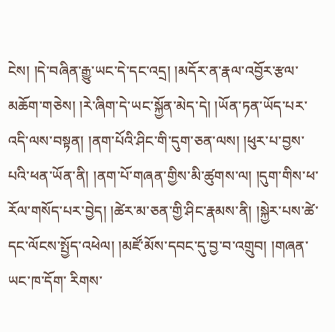ངེས། །དེ་བཞིན་རྒྱུ་ཡང་དེ་དང་འདྲ། །མདོར་ན་རྣལ་འབྱོར་རྩལ་མཆོག་གཅེས། །རེ་ཞིག་དེ་ཡང་སྐྱོན་མེད་དེ། །ཡོན་ཏན་ཡོད་པར་འདི་ལས་བསྟན། །ནག་པོའི་ཤིང་གི་དུག་ཅན་ལས། །ཕུར་པ་བྱས་པའི་ཕན་ཡོན་ནི། །ནག་པོ་གཞན་གྱིས་མི་ཚུགས་ལ། །དུག་གིས་ཕ་རོལ་གསོད་པར་བྱེད། །ཚེར་མ་ཅན་གྱི་ཤིང་རྣམས་ནི། །སྐྱེར་པས་ཚེ་དང་ལོངས་སྤྱོད་འཕེལ། །མཛོ་མོས་དབང་དུ་བྱ་བ་འགྲུབ། །གཞན་ཡང་ཁ་དོག་ རིགས་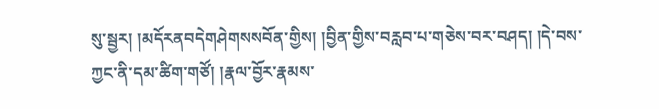སུ་སྦྱར། །མདོརནབདེགཤེགསསབོན་གྱིས། །བྱིན་གྱིས་བརླབ་པ་གཅེས་བར་བཤད། །དེ་བས་ཀྱང་ནི་དམ་ཚིག་གཙོ། །རྣལ་བྱོར་རྣམས་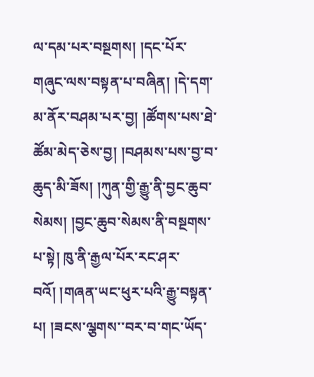ལ་དམ་པར་བསྔགས། །དང་པོར་གཞུང་ལས་བསྟན་པ་བཞིན། །དེ་དག་མ་ནོར་བཤམ་པར་བྱ། །ཚོགས་པས་ཐེ་ཚོམ་མེད་ཅེས་བྱ། །བཤམས་པས་བྱ་བ་ཆུད་མི་ཟོས། །ཀུན་གྱི་རྒྱུ་ནི་བྱང་ཆུབ་སེམས། །བྱང་ཆུབ་སེམས་ནི་བསྔགས་པ་སྟེ། ཁུ་ནི་རྒྱལ་པོར་རང་ཤར་བའོ། །གཞན་ཡང་ཕུར་པའི་རྒྱུ་བསྟན་པ། །ཟངས་ལྕགས་་བར་བ་གང་ཡོད་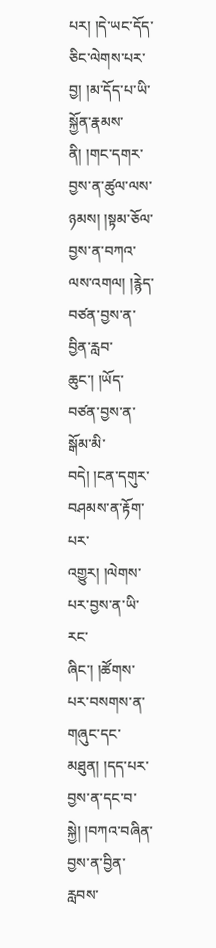པར། །དེ་ཡང་དོད་ཅིང་ལེགས་པར་བྱ། །མ་དོད་པ་ཡི་སྐྱོན་རྣམས་ནི། །གང་དགར་བྱས་ན་ཚུལ་ལས་ཉམས། །སྟམ་ཅོལ་བྱས་ན་བཀའ་ལས་འགལ། །རྙེད་བཙན་བྱས་ན་བྱིན་རླབ་ཆུང་། །ཡོད་བཙན་བྱས་ན་སྒོམ་མི་བདེ། །ངན་དགུར་བཤམས་ན་རྟོག་པར་འགྱུར། །ལེགས་པར་བྱས་ན་ཡི་རང་ཞིང་། །ཚོགས་པར་བསགས་ན་གཞུང་དང་མཐུན། །དད་པར་བྱས་ན་དང་བ་སྐྱེ། །བཀའ་བཞིན་བྱས་ན་བྱིན་རླབས་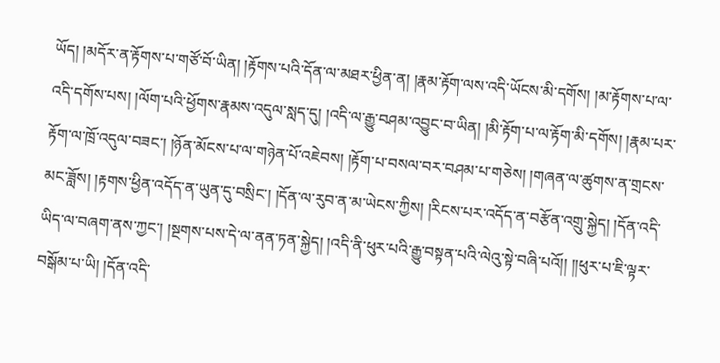ཡོད། །མདོར་ན་རྟོགས་པ་གཙོ་བོ་ཡིན། །རྟོགས་པའི་དོན་ལ་མཐར་ཕྱིན་ན། །རྣམ་རྟོག་ལས་འདི་ཡོངས་མི་དགོས། །མ་རྟོགས་པ་ལ་འདི་དགོས་པས། །ལོག་པའི་ཕྱོགས་རྣམས་འདུལ་སླད་དུ། །འདི་ལ་རྒྱུ་བཤམ་འབྱུང་བ་ཡིན། །མི་རྟོག་པ་ལ་རྟོག་མི་དགོས། །རྣམ་པར་རྟོག་ལ་ཁྲོ་འདུལ་བཟང་། །ཉོན་མོངས་པ་ལ་གཉེན་པོ་འཇེབས། །རྟོག་པ་བསལ་བར་བཤམ་པ་གཅེས། །གཞན་ལ་ཚུགས་ན་གྲངས་མང་ཟློས། །རྟགས་ཕྱིན་འདོད་ན་ཡུན་དུ་བསྲིང་། །དོན་ལ་རུབ་ན་མ་ཡེངས་ཀྱིས། །རིངས་པར་འདོད་ན་བརྩོན་འགྲུ་སྐྱེད། །དོན་འདི་ཡིད་ལ་བཞག་ནས་ཀྱང་། །སྔགས་པས་དེ་ལ་ནན་ཏན་སྐྱེད། །འདི་ནི་ཕུར་པའི་རྒྱུ་བསྟན་པའི་ལེའུ་སྟེ་བཞི་པའོ།། །།ཕུར་པ་ཇི་ལྟར་བསྒོམ་པ་ཡི། །དོན་འདི་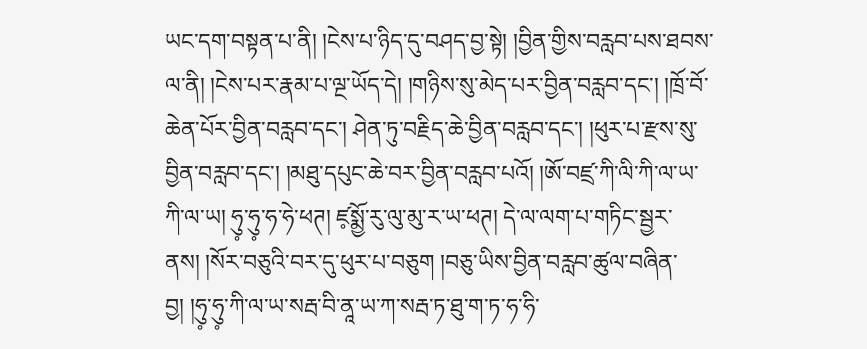ཡང་དག་བསྟན་པ་ནི། །ངེས་པ་ཉིད་དུ་བཤད་བྱ་སྟེ། །བྱིན་གྱིས་བརླབ་པས་ཐབས་ལ་ནི། །ངེས་པར་རྣམ་པ་ལྔ་ཡོད་དེ། །གཉིས་སུ་མེད་པར་བྱིན་བརླབ་དང་། །ཁྲོ་བོ་ཆེན་པོར་བྱིན་བརླབ་དང་། ཤེན་ཏུ་བརྗིད་ཆེ་བྱིན་བརླབ་དང་། །ཕུར་པ་རྫས་སུ་བྱིན་བརླབ་དང་། །མཐུ་དཔུང་ཆེ་བར་བྱིན་བརླབ་པའོ། །ཨོ་བཛྲ་ཀི་ལི་ཀི་ལ་ཡ་ཀི་ལ་ཡ། ཧུ༷་ཧུ༷་ཧ་ཧེ་ཕཊ། ཛ༷སྨྱོ་རུ་ལུ་མུ་ར་ཡ་ཕཊ། དེ་ལ་ལག་པ་གཏིང་སྦྱར་ནས། །སོར་བཅུའི་བར་དུ་ཕུར་པ་བཅུག །བཅུ་ཡིས་བྱིན་བརླབ་ཚུལ་བཞིན་བྱ། །ཧུ༷་ཧུ༷་ཀི་ལ་ཡ་སརྦ་བི་ནཱ་ཡ་ཀ་སརྦ་ཏ་ཐུ་ག་ཏ་ཧ་ཧི་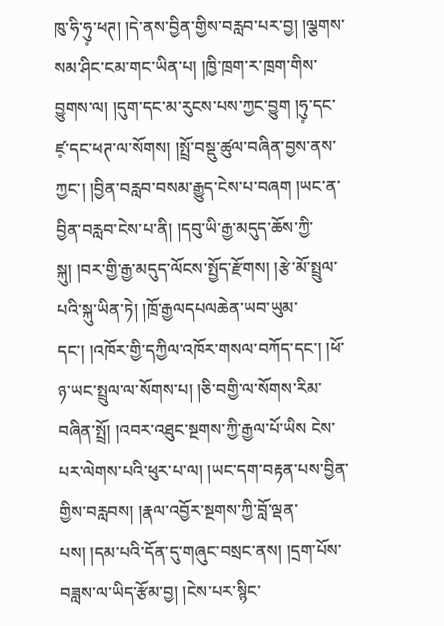ཁུ་ཧི་ཧུ༷་ཕཊ། །དེ་ནས་བྱིན་གྱིས་བརླབ་པར་བྱ། །ལྕགས་སམ་ཤིང་ངམ་གང་ཡིན་པ། །ཁྱི་ཁྲག་ར་ཁྲག་གིས་བྱུགས་ལ། །དུག་དང་མ་རུངས་པས་ཀྱང་བྱུག །ཧུ༷་དང་ཛ༷་དང་ཕཊ་ལ་སོགས། །སྤྲོ་བསྡུ་ཚུལ་བཞིན་བྱས་ནས་ཀྱང་། །བྱིན་བརླབ་བསམ་རྒྱུད་ངེས་པ་བཞག །ཡང་ན་བྱིན་བརླབ་ངེས་པ་ནི། །དབུ་ཡི་རྒྱ་མདུད་ཆོས་ཀྱི་སྐུ། །བར་གྱི་རྒྱ་མདུད་ལོངས་སྤྱོད་རྫོགས། །རྩེ་མོ་སྤྲུལ་པའི་སྐུ་ཡིན་ཏེ། །ཁྲོ་རྒྱལདཔལཆེན་ཡབ་ཡུམ་དང་། །འཁོར་གྱི་དཀྱིལ་འཁོར་གསལ་བཀོད་དང་། །ཕོ་ཉ་ཡང་སྤྲུལ་ལ་སོགས་པ། །ཅི་བགྱི་ལ་སོགས་རིམ་བཞིན་སྤྲོ། །འབར་འཐུང་སྔགས་ཀྱི་རྒྱལ་པོ་ཡིས ངེས་པར་ལེགས་པའི་ཕུར་པ་ལ། །ཡང་དག་བརྟན་པས་བྱིན་གྱིས་བརླབས། །རྣལ་འབྱོར་སྔགས་ཀྱི་བློ་ལྡན་པས། །དམ་པའི་དོན་དུ་གཞུང་བསྲང་ནས། །དྲག་པོས་བཟླས་ལ་ཡིད་རྩོམ་བྱ། །ངེས་པར་སྙིང་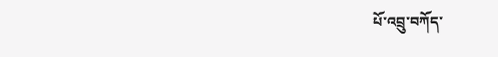པོ་འབྲུ་བཀོད་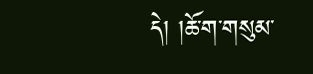དེ། །ཆོ་ག་གསུམ་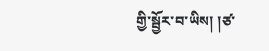གྱི་སྦྱོར་བ་ཡིས། །ཙ་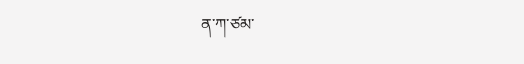ན་ཀ་ཙམ་